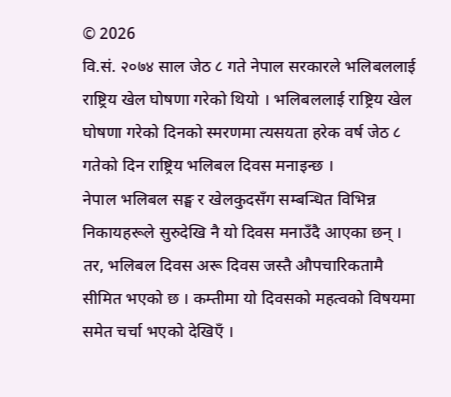© 2026
वि.सं. २०७४ साल जेठ ८ गते नेपाल सरकारले भलिबललाई राष्ट्रिय खेल घोषणा गरेको थियो । भलिबललाई राष्ट्रिय खेल घोषणा गरेको दिनको स्मरणमा त्यसयता हरेक वर्ष जेठ ८ गतेको दिन राष्ट्रिय भलिबल दिवस मनाइन्छ ।
नेपाल भलिबल सङ्घ र खेलकुदसँग सम्बन्धित विभिन्न निकायहरूले सुरुदेखि नै यो दिवस मनाउँदै आएका छन् । तर, भलिबल दिवस अरू दिवस जस्तै औपचारिकतामै सीमित भएको छ । कम्तीमा यो दिवसको महत्वको विषयमा समेत चर्चा भएको देखिएँ ।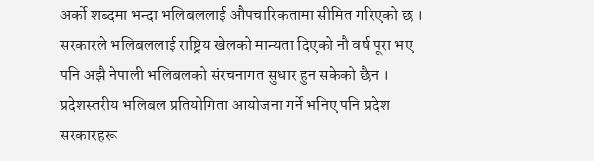अर्को शब्दमा भन्दा भलिबललाई औपचारिकतामा सीमित गरिएको छ । सरकारले भलिबललाई राष्ट्रिय खेलको मान्यता दिएको नौ वर्ष पूरा भए पनि अझै नेपाली भलिबलको संरचनागत सुधार हुन सकेको छैन । प्रदेशस्तरीय भलिबल प्रतियोगिता आयोजना गर्ने भनिए पनि प्रदेश सरकारहरू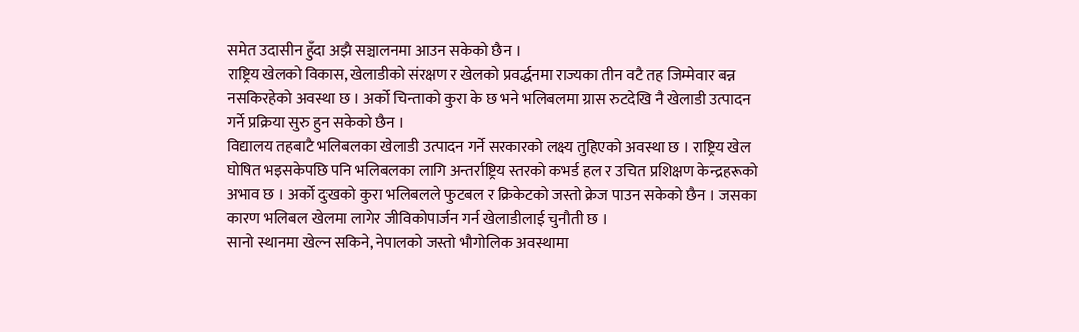समेत उदासीन हुँदा अझै सञ्चालनमा आउन सकेको छैन ।
राष्ट्रिय खेलको विकास, खेलाडीको संरक्षण र खेलको प्रवर्द्धनमा राज्यका तीन वटै तह जिम्मेवार बन्न नसकिरहेको अवस्था छ । अर्को चिन्ताको कुरा के छ भने भलिबलमा ग्रास रुटदेखि नै खेलाडी उत्पादन गर्ने प्रक्रिया सुरु हुन सकेको छैन ।
विद्यालय तहबाटै भलिबलका खेलाडी उत्पादन गर्ने सरकारको लक्ष्य तुहिएको अवस्था छ । राष्ट्रिय खेल घोषित भइसकेपछि पनि भलिबलका लागि अन्तर्राष्ट्रिय स्तरको कभर्ड हल र उचित प्रशिक्षण केन्द्रहरूको अभाव छ । अर्को दुःखको कुरा भलिबलले फुटबल र क्रिकेटको जस्तो क्रेज पाउन सकेको छैन । जसका कारण भलिबल खेलमा लागेर जीविकोपार्जन गर्न खेलाडीलाई चुनौती छ ।
सानो स्थानमा खेल्न सकिने, नेपालको जस्तो भौगोलिक अवस्थामा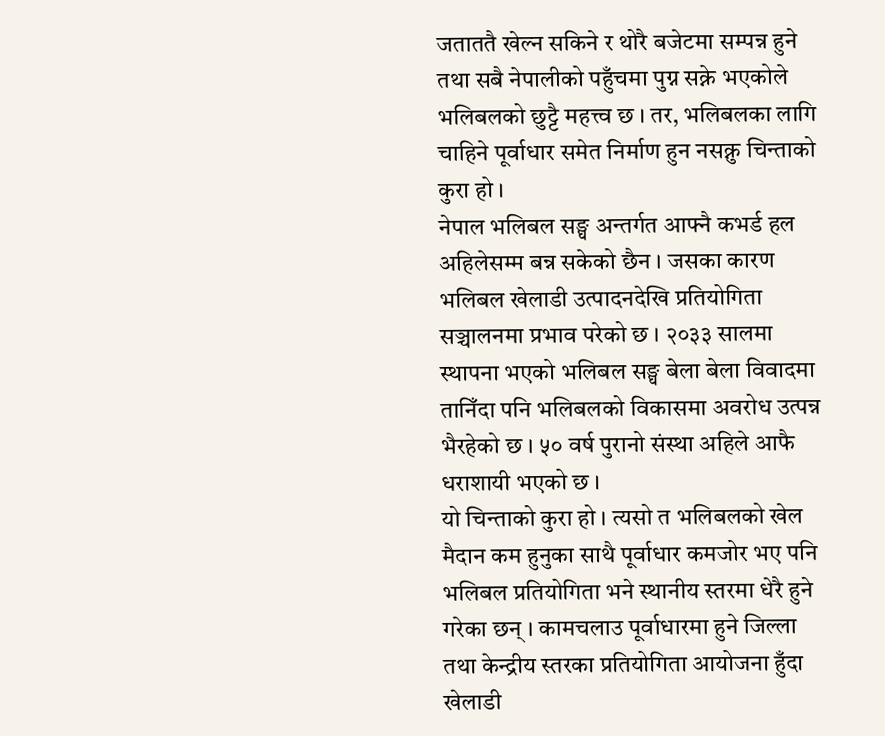जताततै खेल्न सकिने र थोरै बजेटमा सम्पन्न हुने तथा सबै नेपालीको पहुँचमा पुग्न सक्ने भएकोले भलिबलको छुट्टै महत्त्व छ । तर, भलिबलका लागि चाहिने पूर्वाधार समेत निर्माण हुन नसक्नु चिन्ताको कुरा हो ।
नेपाल भलिबल सङ्घ अन्तर्गत आफ्नै कभर्ड हल अहिलेसम्म बन्न सकेको छैन । जसका कारण भलिबल खेलाडी उत्पादनदेखि प्रतियोगिता सञ्चालनमा प्रभाव परेको छ । २०३३ सालमा स्थापना भएको भलिबल सङ्घ बेला बेला विवादमा तानिँदा पनि भलिबलको विकासमा अवरोध उत्पन्न भैरहेको छ । ५० वर्ष पुरानो संस्था अहिले आफै धराशायी भएको छ ।
यो चिन्ताको कुरा हो । त्यसो त भलिबलको खेल मैदान कम हुनुका साथै पूर्वाधार कमजोर भए पनि भलिबल प्रतियोगिता भने स्थानीय स्तरमा धेरै हुने गरेका छन् । कामचलाउ पूर्वाधारमा हुने जिल्ला तथा केन्द्रीय स्तरका प्रतियोगिता आयोजना हुँदा खेलाडी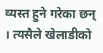व्यस्त हुने गरेका छन् । त्यसैले खेलाडीको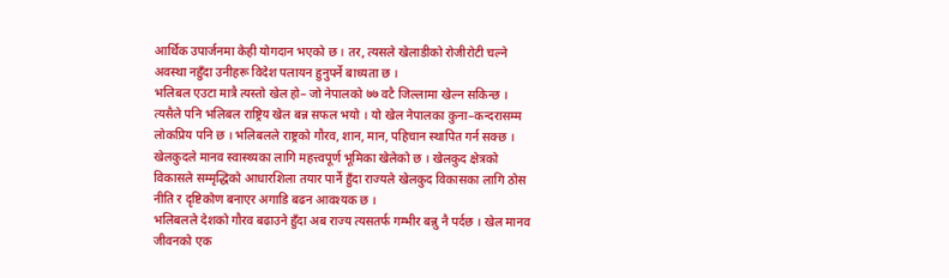आर्थिक उपार्जनमा केही योगदान भएको छ । तर, त्यसले खेलाडीको रोजीरोटी चल्ने अवस्था नहुँदा उनीहरू विदेश पलायन हुनुपर्ने बाध्यता छ ।
भलिबल एउटा मात्रै त्यस्तो खेल हो– जो नेपालको ७७ वटै जिल्लामा खेल्न सकिन्छ । त्यसैले पनि भलिबल राष्ट्रिय खेल बन्न सफल भयो । यो खेल नेपालका कुना–कन्दरासम्म लोकप्रिय पनि छ । भलिबलले राष्ट्रको गौरव, शान, मान, पहिचान स्थापित गर्न सक्छ ।
खेलकुदले मानव स्वास्थ्यका लागि महत्त्वपूर्ण भूमिका खेलेको छ । खेलकुद क्षेत्रको विकासले सम्मृद्धिको आधारशिला तयार पार्ने हुँदा राज्यले खेलकुद विकासका लागि ठोस नीति र दृष्टिकोण बनाएर अगाडि बढन आवश्यक छ ।
भलिबलले देशको गौरव बढाउने हुँदा अब राज्य त्यसतर्फ गम्भीर बन्नु नै पर्दछ । खेल मानव जीवनको एक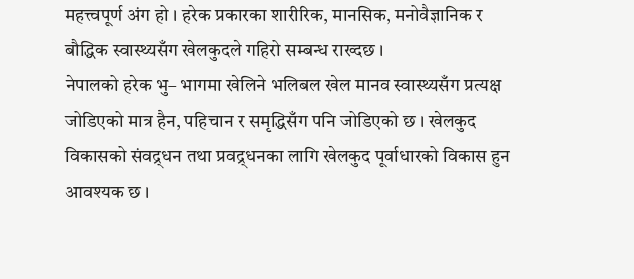महत्त्वपूर्ण अंग हो । हरेक प्रकारका शारीरिक, मानसिक, मनोवैज्ञानिक र बौद्धिक स्वास्थ्यसँग खेलकुदले गहिरो सम्बन्ध राख्दछ ।
नेपालको हरेक भु– भागमा खेलिने भलिबल खेल मानव स्वास्थ्यसँग प्रत्यक्ष जोडिएको मात्र हैन, पहिचान र समृद्धिसँग पनि जोडिएको छ । खेलकुद विकासको संवद्र्धन तथा प्रवद्र्धनका लागि खेलकुद पूर्वाधारको विकास हुन आवश्यक छ ।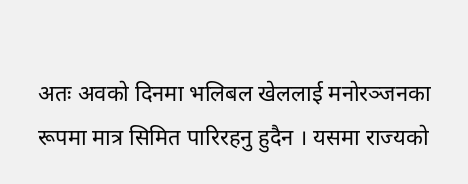अतः अवको दिनमा भलिबल खेललाई मनोरञ्जनका रूपमा मात्र सिमित पारिरहनु हुदैन । यसमा राज्यको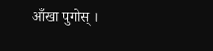आँखा पुगोस् ।